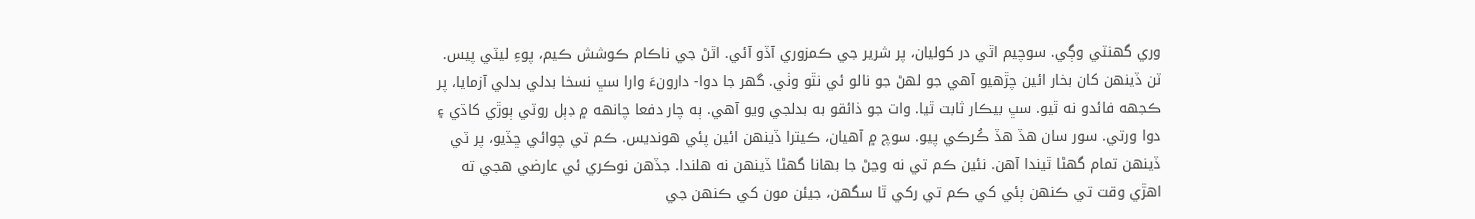وري گهنٽي وڳي. سوچيم اٿي در کوليان، پر شرير جي ڪمزوري آڏو آئي. اٿڻ جي ناڪام ڪوشش ڪيم، پوءِ ليٽي پيس. ٽن ڏينهن کان بخار ائين چڙهيو آهي جو لهڻ جو نالو ئي نٿو وٺي. گهر جا دوا- دارونءَ وارا سڀ نسخا بدلي بدلي آزمايا، پر ڪجهه فائدو نه ٿيو. سڀ بيڪار ثابت ٿيا. وات جو ذائقو به بدلجي ويو آهي. ٻه چار دفعا چانهه ۾ ڊٻل روٽي ٻوڙي کاڌي ۽ دوا ورتي. سور سان هڏ هڏ ڪُرڪي پيو. سوچ ۾ آهيان، ڪيترا ڏينهن ائين پئي هونديس. ڪم تي چوائي ڇڏيو، پر ٽي ڏينهن تمام گهڻا ٿيندا آهن. نئين ڪم تي نه وڃڻ جا بهانا گهڻا ڏينهن نه هلندا. جڏهن نوڪري ئي عارضي هجي ته اهڙي وقت تي ڪنهن ٻئي کي ڪم تي رکي ٿا سگهن، جيئن مون کي ڪنهن جي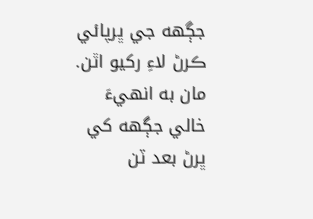جڳهه جي ڀرپائي ڪرڻ لاءِ رکيو اٿن. مان به انهيءَ خالي جڳهه کي ڀرڻ بعد ٽن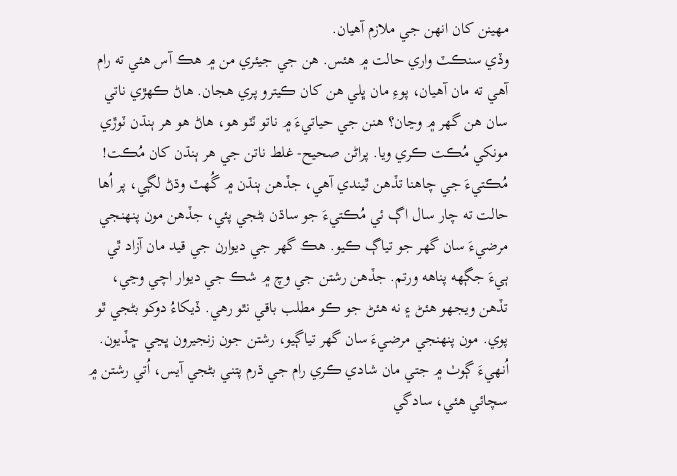مهينن کان انهن جي ملازم آهيان.
وڏي سنڪٽ واري حالت ۾ هئس. هن جي جيئري من ۾ هڪ آس هئي ته رام آهي ته مان آهيان، پوءِ مان ڀلي هن کان ڪيترو پري هجان. هاڻ ڪهڙي ناتي سان هن گهر ۾ وڃان؟ هنن جي حياتيءَ ۾ ناتو ٽٽو هو، هاڻ هو هر ٻنڌن ٽوڙي مونکي مُڪت ڪري ويا. پراڻن صحيح- غلط ناتن جي هر ٻنڌن کان مُڪت!
مُڪتيءَ جي چاهنا تڏهن ٿيندي آهي، جڏهن ٻنڌن ۾ گُهٽ وڌڻ لڳي، پر اُها حالت ته چار سال اڳ ئي مُڪتيءَ جو ساڌن بڻجي پئي، جڏهن مون پنهنجي مرضيءَ سان گهر جو تياڳ ڪيو. هڪ گهر جي ديوارن جي قيد مان آزاد ٿي ٻيءَ جڳهه پناهه ورتم. جڏهن رشتن جي وچ ۾ شڪ جي ديوار اچي وڃي، تڏهن ويجهو هئڻ ۽ نه هئڻ جو ڪو مطلب باقي نٿو رهي. ڏيکاءُ دوکو بڻجي ٿو پوي. مون پنهنجي مرضيءَ سان گهر تياڳيو، رشتن جون زنجيرون ڀڃي ڇڏيون.
اُنهيءَ ڳوٺ ۾ جتي مان شادي ڪري رام جي ڌرم پتني بڻجي آيس، اُتي رشتن ۾ سچائي هئي، سادگي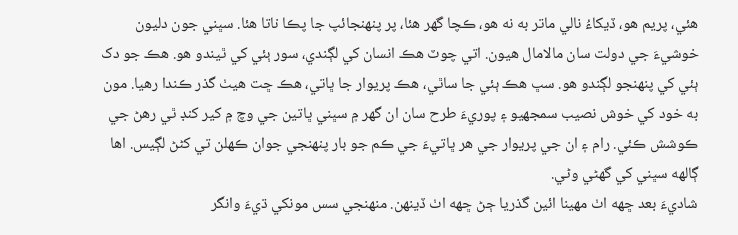هئي، پريم هو، ڏيکاءُ نالي ماتر به نه هو، ڪچا گهر هئا، پر پنهنجائپ جا پڪا ناتا هئا. سڀني جون دليون خوشيءَ جي دولت سان مالامال هيون. اتي چوٽ هڪ انسان کي لڳندي، سور ٻئي کي ٿيندو هو. هڪ جو دک ٻئي کي پنهنجو لڳندو هو. سڀ هڪ ٻئي جا ساٿي، هڪ پريوار جا ڀاتي، هڪ ڇت هيٺ گذر ڪندا رهيا. مون به خود کي خوش نصيب سمجهيو ۽ پوريءَ طرح سان ان گهر ۾ سڀني ڀاتين جي وچ ۾ کير کنڊ ٿي رهڻ جي ڪوشش ڪئي. رام ۽ ان جي پريوار جي هر ڀاتيءَ جي ڪم جو بار پنهنجي جوان ڪهلن تي کڻڻ لڳيس. اها ڳالهه سڀني کي گهڻي وڻي.
شاديءَ بعد ڇهه اٺ مهينا ائين گذريا ڄڻ ڇهه اٺ ڏينهن. منهنجي سس مونکي ڌيءَ وانگر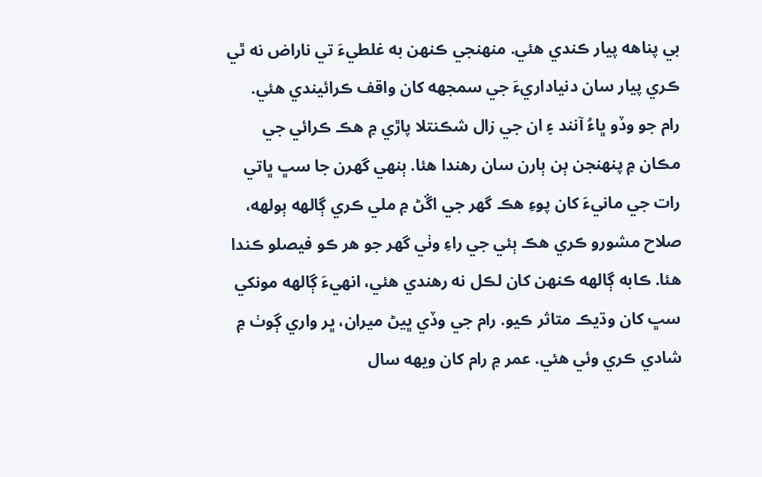بي پناهه پيار ڪندي هئي. منهنجي ڪنهن به غلطيءَ تي ناراض نه ٿي ڪري پيار سان دنياداريءَ جي سمجهه کان واقف ڪرائيندي هئي.
رام جو وڏو ڀاءُ آنند ۽ ان جي زال شڪنتلا پاڙي ۾ هڪ ڪرائي جي مڪان ۾ پنهنجن ٻن ٻارن سان رهندا هئا. ٻنهي گهرن جا سڀ ڀاتي رات جي مانيءَ کان پوءِ هڪ گهر جي اڱڻ ۾ ملي ڪري ڳالهه ٻولهه، صلاح مشورو ڪري هڪ ٻئي جي راءِ وٺي گهر جو هر ڪو فيصلو ڪندا هئا. ڪابه ڳالهه ڪنهن کان لڪل نه رهندي هئي، انهيءَ ڳالهه مونکي سڀ کان وڌيڪ متاثر ڪيو. رام جي وڏي ڀيڻ ميران، ڀر واري ڳوٺ ۾ شادي ڪري وئي هئي. عمر ۾ رام کان ويهه سال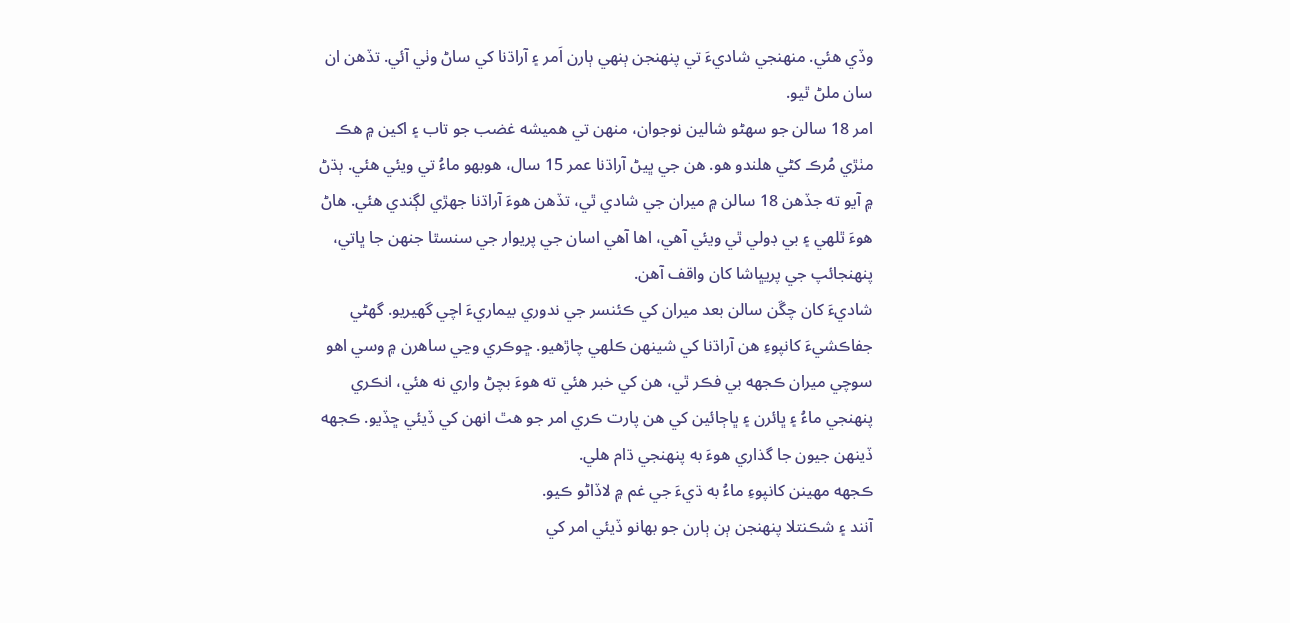وڏي هئي. منهنجي شاديءَ تي پنهنجن ٻنهي ٻارن اَمر ۽ آراڌنا کي ساڻ وٺي آئي. تڏهن ان سان ملڻ ٿيو.
امر 18 سالن جو سهڻو شالين نوجوان، منهن تي هميشه غضب جو تاب ۽ اکين ۾ هڪ مٺڙي مُرڪ کڻي هلندو هو. هن جي ڀيڻ آراڌنا عمر 15 سال، هوبهو ماءُ تي ويئي هئي. ٻڌڻ ۾ آيو ته جڏهن 18 سالن ۾ ميران جي شادي ٿي، تڏهن هوءَ آراڌنا جهڙي لڳندي هئي. هاڻ هوءَ ٿلهي ۽ بي ڊولي ٿي ويئي آهي، اها آهي اسان جي پريوار جي سنسٿا جنهن جا ڀاتي، پنهنجائپ جي پريڀاشا کان واقف آهن.
شاديءَ کان چڱن سالن بعد ميران کي ڪئنسر جي ندوري بيماريءَ اچي گهيريو. گهڻي جفاڪشيءَ کانپوءِ هن آراڌنا کي شينهن ڪلهي چاڙهيو. ڇوڪري وڃي ساهرن ۾ وسي اهو سوچي ميران ڪجهه بي فڪر ٿي، هن کي خبر هئي ته هوءَ بچڻ واري نه هئي، انڪري پنهنجي ماءُ ۽ ڀائرن ۽ ڀاڄائين کي هن پارت ڪري امر جو هٿ انهن کي ڏيئي ڇڏيو. ڪجهه ڏينهن جيون جا گذاري هوءَ به پنهنجي ڌام هلي.
ڪجهه مهينن کانپوءِ ماءُ به ڌيءَ جي غم ۾ لاڏاڻو ڪيو.
آنند ۽ شڪنتلا پنهنجن ٻن ٻارن جو بهانو ڏيئي امر کي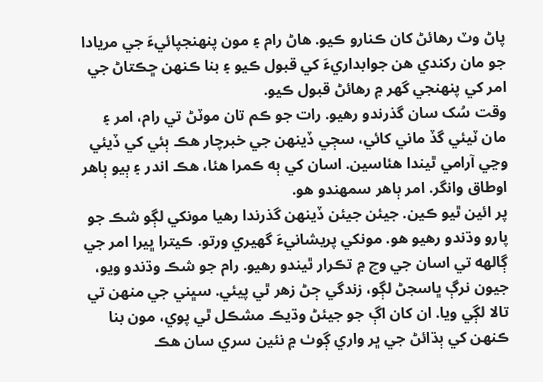پاڻ وٽ رهائڻ کان ڪنارو ڪيو. هاڻ رام ۽ مون پنهنجپائيءَ جي مريادا جو مان رکندي هن جوابداريءَ کي قبول ڪيو ۽ بنا ڪنهن ڇڪتاڻ جي امر کي پنهنجي گهر ۾ رهائڻ قبول ڪيو.
وقت سُک سان گذرندو رهيو. رات جو ڪم تان موٽڻ تي رام، امر ۽ مان ٽيئي گڏ ماني کائي، سڄي ڏينهن جي خبرچار هڪ ٻئي کي ڏيئي وڃي آرامي ٿيندا هئاسين. اسان کي ٻه ڪمرا هئا، هڪ اندر ۽ ٻيو ٻاهر اوطاق وانگر. امر ٻاهر سمهندو هو.
پر ائين ٿيو ڪين. جيئن جيئن ڏينهن گذرندا رهيا مونکي لڳو شڪ جو پارو وڌندو رهيو هو. مونکي پريشانيءَ گهيري ورتو. ڪيترا ڀيرا امر جي ڳالهه تي اسان جي وچ ۾ تڪرار ٿيندو رهيو. رام جو شڪ وڌندو ويو، جيون نرڳ ڀاسجڻ لڳو، زندگي ڄڻ زهر ٿي پيئي. سڀني جي منهن تي تالا لڳي ويا. ان کان اڳ جو جيئڻ وڌيڪ مشڪل ٿي پوي، مون بنا ڪنهن کي ٻڌائڻ جي ڀر واري ڳوٺ ۾ نئين سري سان هڪ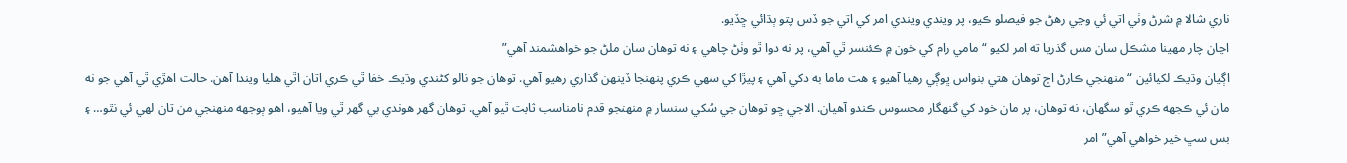ناري شالا ۾ شرڻ وٺي اتي ئي وڃي رهڻ جو فيصلو ڪيو، پر ويندي ويندي امر کي اتي جو ڏس پتو ٻڌائي ڇڏيو.
اڃان چار مهينا مشڪل سان مس گذريا ته امر لکيو “مامي رام کي خون ۾ ڪئنسر ٿي آهي، پر نه دوا ٿو وٺڻ چاهي ۽ نه توهان سان ملڻ جو خواهشمند آهي”
اڳيان وڌيڪ لکيائين “منهنجي ڪارڻ اڄ توهان هتي بنواس ڀوڳي رهيا آهيو ۽ هت ماما به دکي آهي ۽ پيڙا کي سهي ڪري پنهنجا ڏينهن گذاري رهيو آهي. توهان جو نالو کڻندي وڌيڪ خفا ٿي ڪري اتان اٿي هليا ويندا آهن. حالت اهڙي ٿي آهي جو نه مان ئي ڪجهه ڪري ٿو سگهان، نه توهان، پر مان خود کي گنهگار محسوس ڪندو آهيان. الاجي ڇو توهان جي سُکي سنسار ۾ منهنجو قدم نامناسب ثابت ٿيو آهي. توهان گهر هوندي بي گهر ٿي ويا آهيو، اهو ٻوجهه منهنجي من تان لهي ئي نٿو… ۽ بس سڀ خير خواهي آهي” امر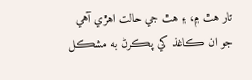تار هٿ ۾، ۽ هٿ جي حالت اهڙي آهي جو ان ڪاغذ کي پڪرڻ به مشڪل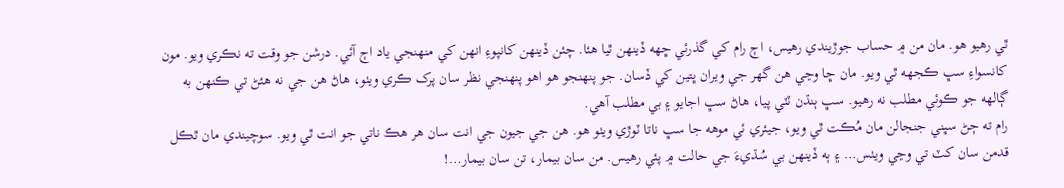ٿي رهيو هو. مان من ۾ حساب جوڙيندي رهيس، اڄ رام کي گذرئي ڇهه ڏينهن ٿيا هئا. چئن ڏينهن کانپوءِ انهن کي منهنجي ياد اڄ آئي. درشن جو وقت ته نڪري ويو. مون کانسواءِ سڀ ڪجهه ٿي ويو. مان ڇا وڃي هن گهر جي ويران ڀتين کي ڏسان. جو پنهنجو هو اهو پنهنجي نظر سان پرک ڪري ويٺو، هاڻ هن جي نه هئڻ تي ڪنهن به ڳالهه جو ڪوئي مطلب نه رهيو. سڀ ٻنڌن ٽٽي پيا، هاڻ سڀ اجايو ۽ بي مطلب آهي.
رام ته ڄڻ سڀني جنجالن مان مُڪت ٿي ويو، جيئري ئي موهه جا سڀ ناتا ٽوڙي ويٺو هو. هن جي جيون جي انت سان هر هڪ ناتي جو انت ٿي ويو. سوچيندي مان ٿڪل قدمن سان کٽ تي وڃي ويٺس… ۽ ٻه ڏينهن بي سُڌيءَ جي حالت ۾ پئي رهيس. من سان بيمار، تن سان بيمار…!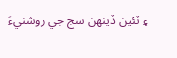۽ ٽئين ڏينهن سج جي روشنيءَ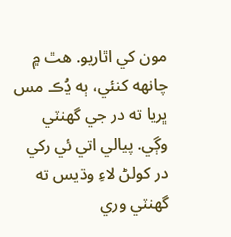مون کي اٿاريو. هٿ ۾ چانهه کنئي، ٻه ڍُڪ مس ڀريا ته در جي گهنٽي وڳي. پيالي اتي ئي رکي در کولڻ لاءِ وڌيس ته گهنٽي وري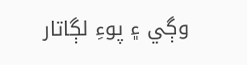وڳي ۽ پوءِ لڳاتار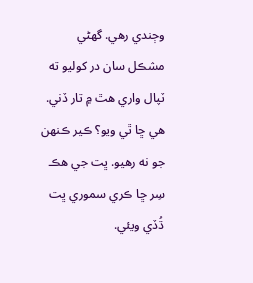وڄندي رهي. گهڻي مشڪل سان در کوليو ته ٽپال واري هٿ ۾ تار ڏني.
هي ڇا ٿي ويو؟ ڪير ڪنهن جو نه رهيو. ڀت جي هڪ سِر ڇا ڪري سموري ڀت ڌُڏي ويئي.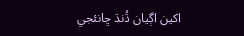اکين اڳيان ڌُنڌ ڇانئجي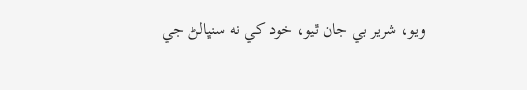ويو، شرير بي جان ٿيو، خود کي نه سنڀالڻ جي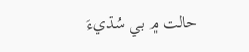حالت ۾ بي سُڌيءَ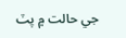جي حالت ۾ پٽ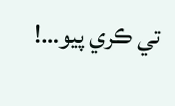تي ڪري پيو…!